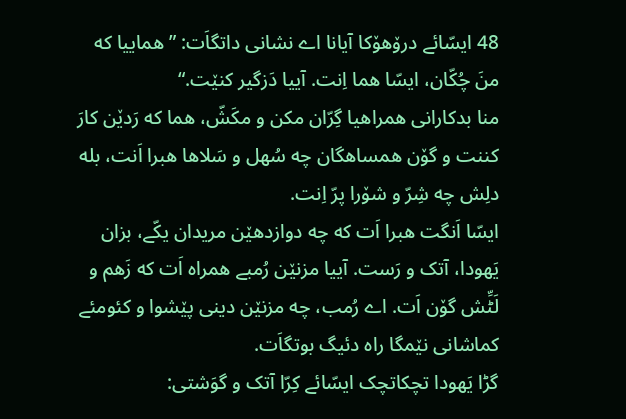48 ایسّائے درۆهۆکا آیانا اے نشانی داتگاَت: ”هماییا که منَ چُکّان، ایسّا هما اِنت. آییا دَزگیر کنێت.“
منا بدکارانی همراهیا گِرّان مکن و مکَشّ، هما که رَدێن کارَ کننت و گۆن همساهگان چه سُهل و سَلاها هبرا اَنت، بله دلِش چه شِرّ و شۆرا پرّ اِنت.
ایسّا اَنگت هبرا اَت که چه دوازدهێن مریدان یکّے، بزان یَهودا، آتک و رَست. آییا مزنێن رُمبے همراه اَت که زَهم و لَٹِّش گۆن اَت. اے رُمب، چه مزنێن دینی پێشوا و کئومئے کماشانی نێمگا راه دئیگ بوتگاَت.
گڑا یَهودا تچکاتچک ایسّائے کِرّا آتک و گوَشتی: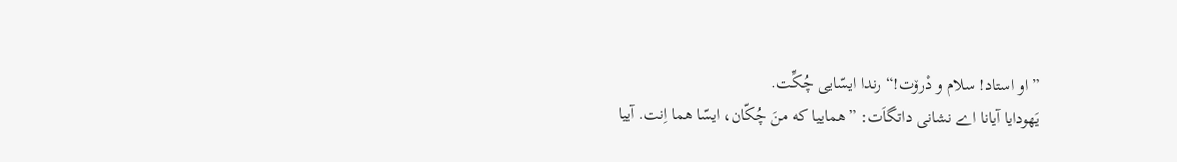”او استاد! سلام و دْرۆت!“ رندا ایسّایی چُکِّت.
یَهودایا آیانا اے نشانی داتگاَت: ”هماییا که منَ چُکّان، ایسّا هما اِنت. آییا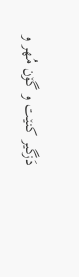دَزگیر کنێت و گۆن مُهر و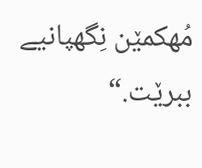مُهکمێن نِگهپانیے ببرێت.“